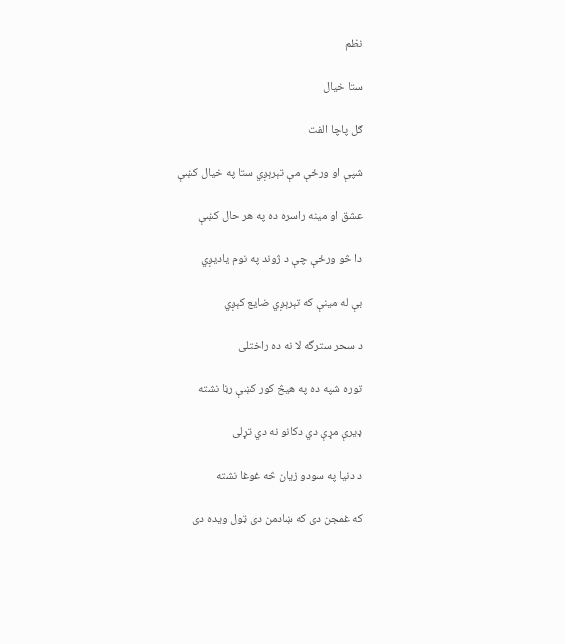نظم

ستا خيال

ګل پاچا الفت

شپې او ورځې مې تېرېږي ستا په خيال کښې

عشق او مينه راسره ده په هر حال کښې

دا څو ورځې چې د ژوند په نوم ياديږي

بې له مينې که تېرېږي ضايع کېږي

د سحر سترگه لا نه ده راختلی

توره شپه ده په هيڅ کور کښې رڼا نشته

ډيرې مړې دي دکانو نه دي تړلی

د دنيا په سودو زيان څه غوغا نشته

که غمجن دی که ښادمن دی ټول ويده دی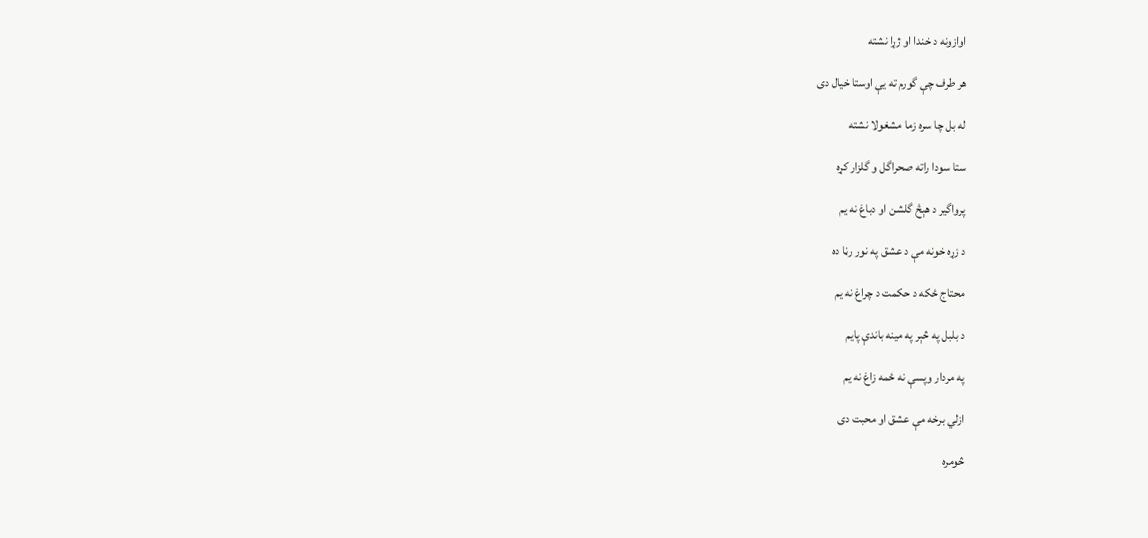اوازونه د خندا او ژړا نشته

هر طرف چې گورم ته يې اوستا خيال دی

له بل چا سره زما مشغولا نشته

ستا سودا راته صحراگل و گلزار کړه

پرواگير د هېڅ گلشن او دباغ نه يم

د زړه خونه مې د عشق په نور رڼا ده

محتاج ځکه د حکمت د چراغ نه يم

د بلبل په څېر په مينه باندې پايم

په مردار وپسې نه ځمه زاغ نه يم

ازلي برخه مې عشق او محبت دی

څومره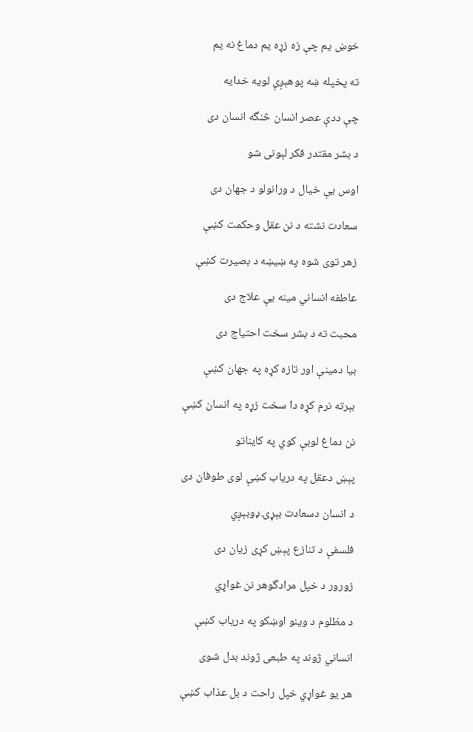خوښ يم چې زه زړه يم دماغ نه يم

ته پخپله ښه پوهېږې لويه خدايه

چې ددې عصر انسان څنگه انسان دی

د بشر مقتدر فکر لېونی شو

اوس يې خيال د ورانولو د جهان دی

سعادت نشته د نن عقل وحکمت کښې

زهر توی شوه په ښيښه د بصيرت کښې

عاطفه انساني مينه يې علاج دی

محبت ته د بشر سخت احتياج دی

بيا دمينې اور تازه کړه په جهان کښې

بېرته نرم کړه دا سخت زړه په انسان کښې

نن دماغ لوبې کوي په کايناتو

پېښ دعقل په درياب کښې لوی طوفان دی

د انسان دسعادت بېړۍ ډوبېږي

فلسفې د تنازع پېښ کړی زيان دی

زورور د خپل مرادگوهر نن غواړي

د مظلوم د وينو اوښکو په درياب کښې

انساني ژوند په طبعی ژوند بدل شوی

هر يو غواړي خپل راحت د بل عذاب کښې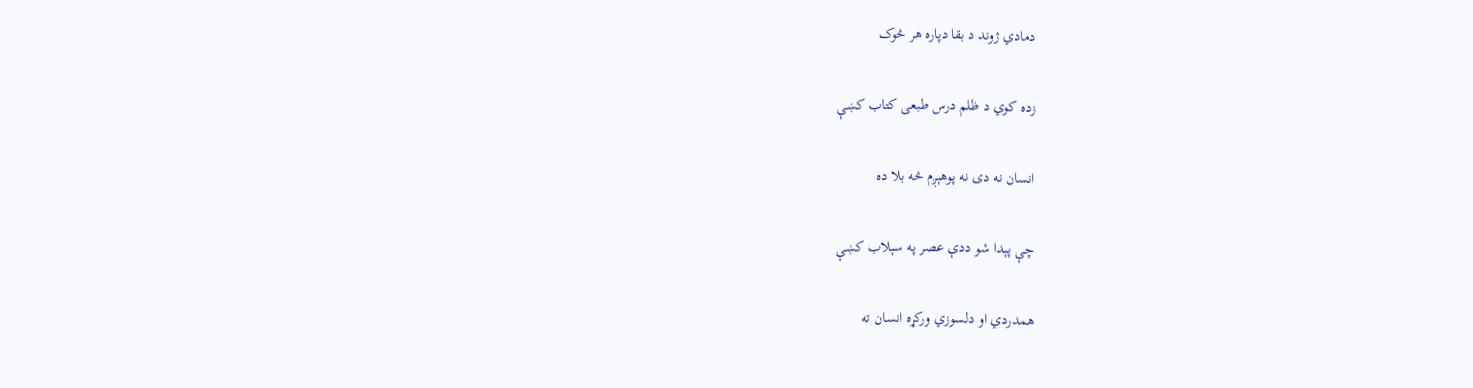دمادي ژوند د بقا دپاره هر څوک

زده کوي د ظلم درس طبعی کتاب کښې

انسان نه دی نه پوهېږم څه بلا ده

چې پېدا شو ددې عصر په سېلاب کښې

همدردي او دلسوزي ورکړه انسان ته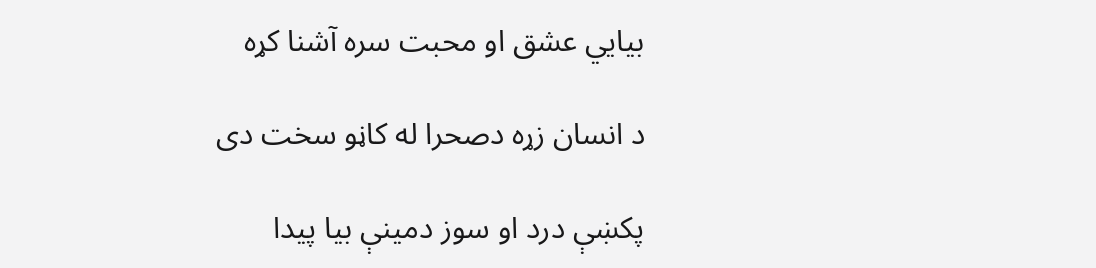بيايي عشق او محبت سره آشنا کړه

د انسان زړه دصحرا له کاڼو سخت دی

پکښې درد او سوز دمينې بيا پيدا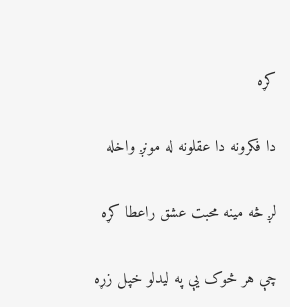کړه

دا فکرونه دا عقلونه له مونږ واخله

لږ څه مينه محبت عشق راعطا کړه

چې هر څوک يې په ليدلو خپل زړه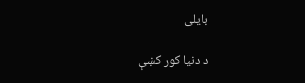بايلی

د دنيا کور کښې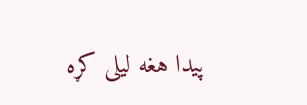پيدا هغه ليلی کړه